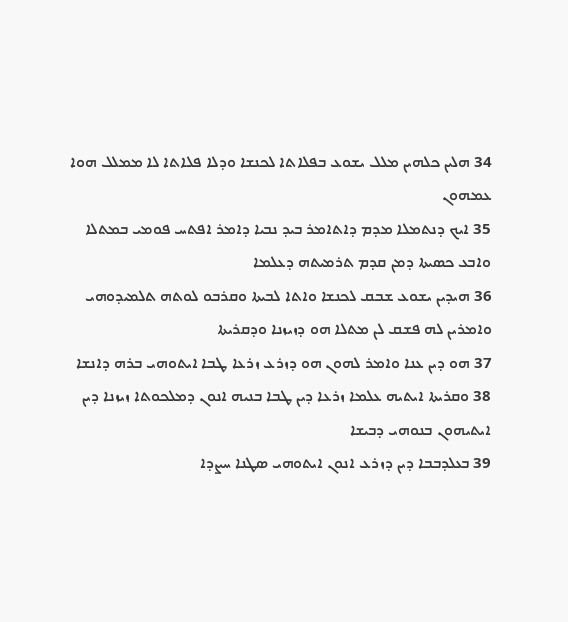34 ܗܠܝܢ ܟܠܗܝܢ ܡܠܠ ܝܫܘܥ ܒܦܠܐܬܐ ܠܟܢܫܐ ܘܕܠܐ ܦܠܐܬܐ ܠܐ ܡܡܠܠ ܗܘܐ ܥܡܗܘܢ
35 ܐܝܟ ܕܢܬܡܠܐ ܡܕܡ ܕܐܬܐܡܪ ܒܝܕ ܢܒܝܐ ܕܐܡܪ ܐܦܬܚ ܦܘܡܝ ܒܡܬܠܐ ܘܐܒܥ ܟܤܝܬܐ ܕܡܢ ܩܕܡ ܬܪܡܝܬܗ ܕܥܠܡܐ
36 ܗܝܕܝܢ ܝܫܘܥ ܫܒܩ ܠܟܢܫܐ ܘܐܬܐ ܠܒܝܬܐ ܘܩܪܒܘ ܠܘܬܗ ܬܠܡܝܕܘܗܝ ܘܐܡܪܝܢ ܠܗ ܦܫܩ ܠܢ ܡܬܠܐ ܗܘ ܕܙܝܙܢܐ ܘܕܩܪܝܬܐ
37 ܗܘ ܕܝܢ ܥܢܐ ܘܐܡܪ ܠܗܘܢ ܗܘ ܕܙܪܥ ܙܪܥܐ ܛܒܐ ܐܝܬܘܗܝ ܒܪܗ ܕܐܢܫܐ
38 ܘܩܪܝܬܐ ܐܝܬܝܗ ܥܠܡܐ ܙܪܥܐ ܕܝܢ ܛܒܐ ܒܢܝܗ ܐܢܘܢ ܕܡܠܟܘܬܐ ܙܝܙܢܐ ܕܝܢ ܐܝܬܝܗܘܢ ܒܢܘܗܝ ܕܒܝܫܐ
39 ܒܥܠܕܒܒܐ ܕܝܢ ܕܙܪܥ ܐܢܘܢ ܐܝܬܘܗܝ ܤܛܢܐ ܚܨܕܐ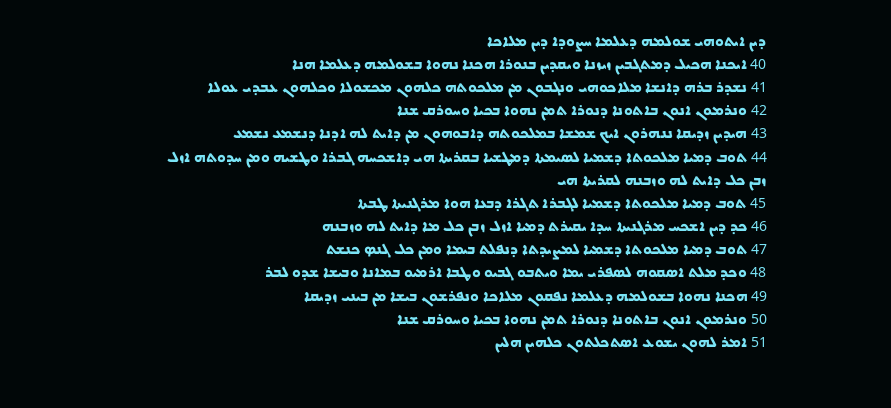ܕܝܢ ܐܝܬܘܗܝ ܫܘܠܡܗ ܕܥܠܡܐ ܚܨܘܕܐ ܕܝܢ ܡܠܐܟܐ
40 ܐܝܟܢܐ ܗܟܝܠ ܕܡܬܓܒܝܢ ܙܝܙܢܐ ܘܝܩܕܝܢ ܒܢܘܪܐ ܗܟܢܐ ܢܗܘܐ ܒܫܘܠܡܗ ܕܥܠܡܐ ܗܢܐ
41 ܢܫܕܪ ܒܪܗ ܕܐܢܫܐ ܡܠܐܟܘܗܝ ܘܢܓܒܘܢ ܡܢ ܡܠܟܘܬܗ ܟܠܗܘܢ ܡܟܫܘܠܐ ܘܟܠܗܘܢ ܥܒܕܝ ܥܘܠܐ
42 ܘܢܪܡܘܢ ܐܢܘܢ ܒܐܬܘܢܐ ܕܢܘܪܐ ܬܡܢ ܢܗܘܐ ܒܟܝܐ ܘܚܘܪܩ ܫܢܐ
43 ܗܝܕܝܢ ܙܕܝܩܐ ܢܢܗܪܘܢ ܐܝܟ ܫܡܫܐ ܒܡܠܟܘܬܗ ܕܐܒܘܗܘܢ ܡܢ ܕܐܝܬ ܠܗ ܐܕܢܐ ܕܢܫܡܥ ܢܫܡܥ
44 ܬܘܒ ܕܡܝܐ ܡܠܟܘܬܐ ܕܫܡܝܐ ܠܤܝܡܬܐ ܕܡܛܫܝܐ ܒܩܪܝܬܐ ܗܝ ܕܐܫܟܚܗ ܓܒܪܐ ܘܛܫܝܗ ܘܡܢ ܚܕܘܬܗ ܐܙܠ ܙܒܢ ܟܠ ܕܐܝܬ ܠܗ ܘܙܒܢܗ ܠܩܪܝܬܐ ܗܝ
45 ܬܘܒ ܕܡܝܐ ܡܠܟܘܬܐ ܕܫܡܝܐ ܠܓܒܪܐ ܬܓܪܐ ܕܒܥܐ ܗܘܐ ܡܪܓܢܝܬܐ ܛܒܬܐ
46 ܟܕ ܕܝܢ ܐܫܟܚ ܡܪܓܢܝܬܐ ܚܕܐ ܝܩܝܪܬ ܕܡܝܐ ܐܙܠ ܙܒܢ ܟܠ ܡܐ ܕܐܝܬ ܠܗ ܘܙܒܢܗ
47 ܬܘܒ ܕܡܝܐ ܡܠܟܘܬܐ ܕܫܡܝܐ ܠܡܨܝܕܬܐ ܕܢܦܠܬ ܒܝܡܐ ܘܡܢ ܟܠ ܓܢܤ ܟܢܫܬ
48 ܘܟܕ ܡܠܬ ܐܤܩܘܗ ܠܤܦܪܝ ܝܡܐ ܘܝܬܒܘ ܓܒܝܘ ܘܛܒܐ ܐܪܡܝܘ ܒܡܐܢܐ ܘܒܝܫܐ ܫܕܘ ܠܒܪ
49 ܗܟܢܐ ܢܗܘܐ ܒܫܘܠܡܗ ܕܥܠܡܐ ܢܦܩܘܢ ܡܠܐܟܐ ܘܢܦܪܫܘܢ ܒܝܫܐ ܡܢ ܒܝܢܝ ܙܕܝܩܐ
50 ܘܢܪܡܘܢ ܐܢܘܢ ܒܐܬܘܢܐ ܕܢܘܪܐ ܬܡܢ ܢܗܘܐ ܒܟܝܐ ܘܚܘܪܩ ܫܢܐ
51 ܐܡܪ ܠܗܘܢ ܝܫܘܥ ܐܤܬܟܠܬܘܢ ܟܠܗܝܢ ܗܠܝܢ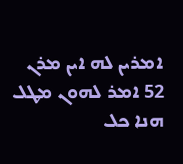ܐܡܪܝܢ ܠܗ ܐܝܢ ܡܪܢ
52 ܐܡܪ ܠܗܘܢ ܡܛܠ ܗܢܐ ܟܠ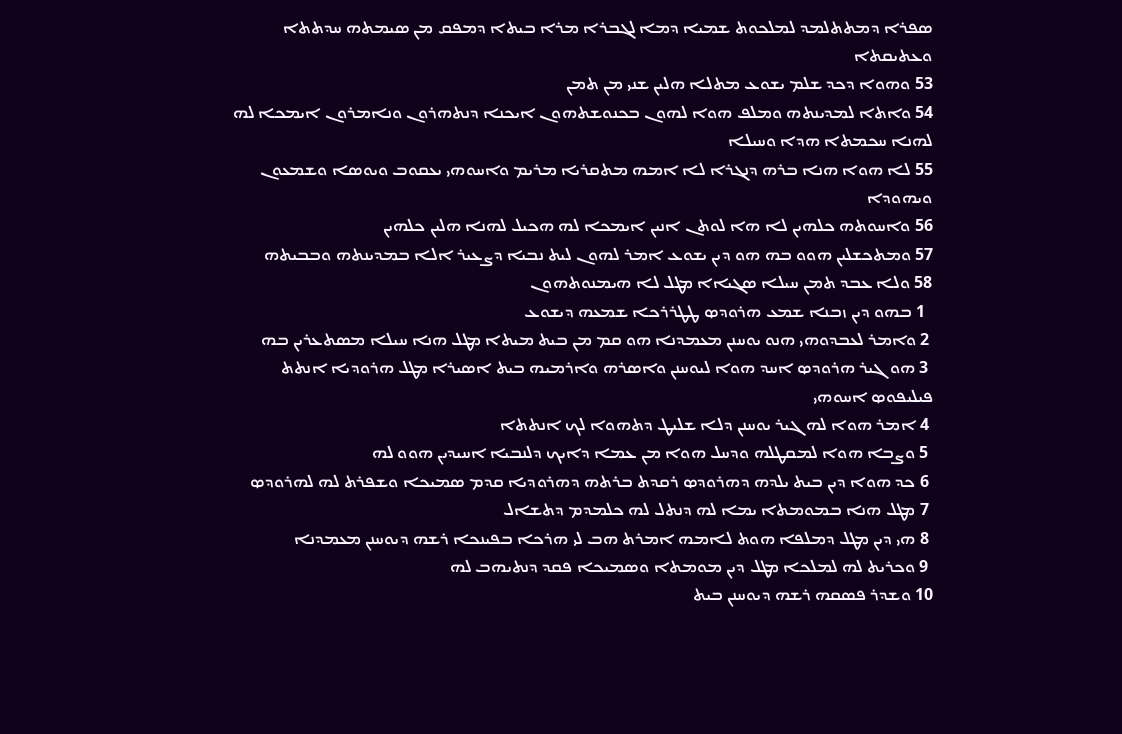ܤܦܪܐ ܕܡܬܬܠܡܕ ܠܡܠܟܘܬ ܫܡܝܐ ܕܡܐ ܠܓܒܪܐ ܡܪܐ ܒܝܬܐ ܕܡܦܩ ܡܢ ܤܝܡܬܗ ܚܕܬܬܐ ܘܥܬܝܩܬܐ
53 ܘܗܘܐ ܕܟܕ ܫܠܡ ܝܫܘܥ ܡܬܠܐ ܗܠܝܢ ܫܢܝ ܡܢ ܬܡܢ
54 ܘܐܬܐ ܠܡܕܝܢܬܗ ܘܡܠܦ ܗܘܐ ܠܗܘܢ ܒܟܢܘܫܬܗܘܢ ܐܝܟܢܐ ܕܢܬܗܪܘܢ ܘܢܐܡܪܘܢ ܐܝܡܟܐ ܠܗ ܠܗܢܐ ܚܟܡܬܐ ܗܕܐ ܘܚܝܠܐ
55 ܠܐ ܗܘܐ ܗܢܐ ܒܪܗ ܕܢܓܪܐ ܠܐ ܐܡܗ ܡܬܩܪܝܐ ܡܪܝܡ ܘܐܚܘܗܝ ܝܥܩܘܒ ܘܝܘܤܐ ܘܫܡܥܘܢ ܘܝܗܘܕܐ
56 ܘܐܚܘܬܗ ܟܠܗܝܢ ܠܐ ܗܐ ܠܘܬܢ ܐܢܝܢ ܐܝܡܟܐ ܠܗ ܗܟܝܠ ܠܗܢܐ ܗܠܝܢ ܟܠܗܝܢ
57 ܘܡܬܟܫܠܝܢ ܗܘܘ ܒܗ ܗܘ ܕܝܢ ܝܫܘܥ ܐܡܪ ܠܗܘܢ ܠܝܬ ܢܒܝܐ ܕܨܥܝܪ ܐܠܐ ܒܡܕܝܢܬܗ ܘܒܒܝܬܗ
58 ܘܠܐ ܥܒܕ ܬܡܢ ܚܝܠܐ ܤܓܝܐܐ ܡܛܠ ܠܐ ܗܝܡܢܘܬܗܘܢ
  1 ܒܗܘ ܕܝܢ ܙܒܢܐ ܫܡܥ ܗܪܘܕܤ ܛܛܪܪܟܐ ܫܡܥܗ ܕܝܫܘܥ
 2 ܘܐܡܪ ܠܥܒܕܘܗܝ ܗܢܘ ܝܘܚܢܢ ܡܥܡܕܢܐ ܗܘ ܩܡ ܡܢ ܒܝܬ ܡܝܬܐ ܡܛܠ ܗܢܐ ܚܝܠܐ ܡܤܬܥܪܝܢ ܒܗ
 3 ܗܘ ܓܝܪ ܗܪܘܕܤ ܐܚܕ ܗܘܐ ܠܝܘܚܢܢ ܘܐܤܪܗ ܘܐܪܡܝܗ ܒܝܬ ܐܤܝܪܐ ܡܛܠ ܗܪܘܕܝܐ ܐܢܬܬ ܦܝܠܝܦܘܤ ܐܚܘܗܝ
 4 ܐܡܪ ܗܘܐ ܠܗ ܓܝܪ ܝܘܚܢܢ ܕܠܐ ܫܠܝܛ ܕܬܗܘܐ ܠܟ ܐܢܬܬܐ
 5 ܘܨܒܐ ܗܘܐ ܠܡܩܛܠܗ ܘܕܚܠ ܗܘܐ ܡܢ ܥܡܐ ܕܐܝܟ ܕܠܢܒܝܐ ܐܚܝܕܝܢ ܗܘܘ ܠܗ
 6 ܟܕ ܗܘܐ ܕܝܢ ܒܝܬ ܝܠܕܗ ܕܗܪܘܕܤ ܪܩܕܬ ܒܪܬܗ ܕܗܪܘܕܝܐ ܩܕܡ ܤܡܝܟܐ ܘܫܦܪܬ ܠܗ ܠܗܪܘܕܤ
 7 ܡܛܠ ܗܢܐ ܒܡܘܡܬܐ ܝܡܐ ܠܗ ܕܢܬܠ ܠܗ ܟܠܡܕܡ ܕܬܫܐܠ
 8 ܗܝ ܕܝܢ ܡܛܠ ܕܡܠܦܐ ܗܘܬ ܠܐܡܗ ܐܡܪܬ ܗܒ ܠܝ ܗܪܟܐ ܒܦܝܢܟܐ ܪܫܗ ܕܝܘܚܢܢ ܡܥܡܕܢܐ
 9 ܘܟܪܝܬ ܠܗ ܠܡܠܟܐ ܡܛܠ ܕܝܢ ܡܘܡܬܐ ܘܤܡܝܟܐ ܦܩܕ ܕܢܬܝܗܒ ܠܗ
10 ܘܫܕܪ ܦܤܩܗ ܪܫܗ ܕܝܘܚܢܢ ܒܝܬ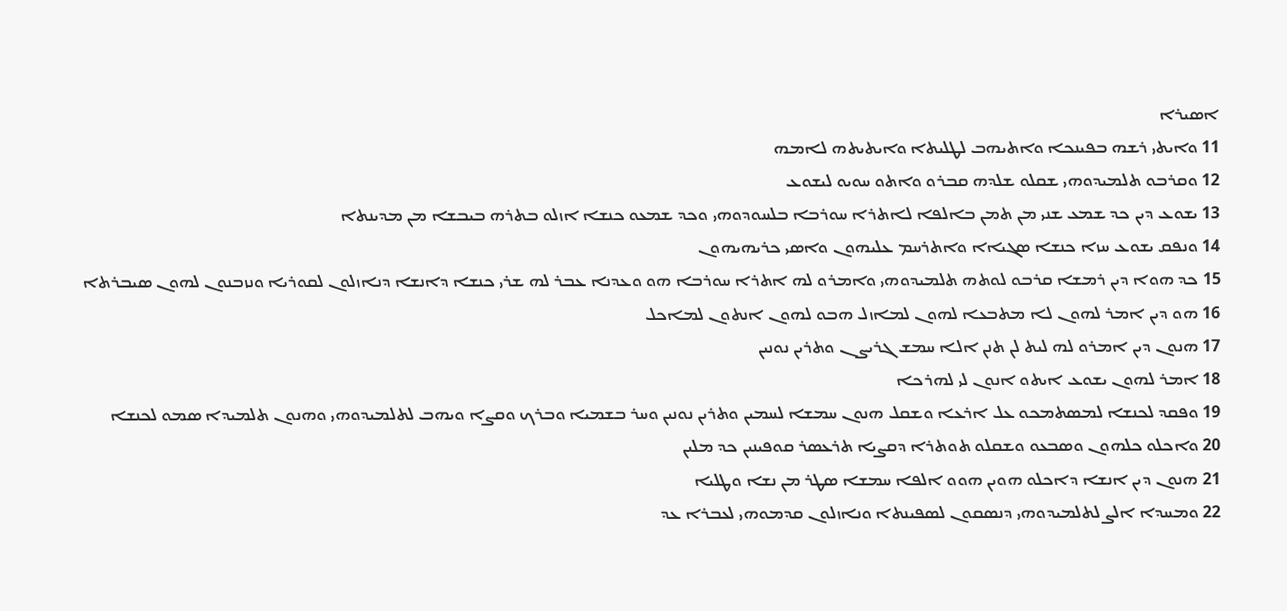ܐܤܝܪܐ
11 ܘܐܝܬܝ ܪܫܗ ܒܦܝܢܟܐ ܘܐܬܝܗܒ ܠܛܠܝܬܐ ܘܐܝܬܝܬܗ ܠܐܡܗ
12 ܘܩܪܒܘ ܬܠܡܝܕܘܗܝ ܫܩܠܘ ܫܠܕܗ ܩܒܪܘ ܘܐܬܘ ܚܘܝܘ ܠܝܫܘܥ
13 ܝܫܘܥ ܕܝܢ ܟܕ ܫܡܥ ܫܢܝ ܡܢ ܬܡܢ ܒܐܠܦܐ ܠܐܬܪܐ ܚܘܪܒܐ ܒܠܚܘܕܘܗܝ ܘܟܕ ܫܡܥܘ ܟܢܫܐ ܐܙܠܘ ܒܬܪܗ ܒܝܒܫܐ ܡܢ ܡܕܝܢܬܐ
14 ܘܢܦܩ ܝܫܘܥ ܚܙܐ ܟܢܫܐ ܤܓܝܐܐ ܘܐܬܪܚܡ ܥܠܝܗܘܢ ܘܐܤܝ ܟܪܝܗܝܗܘܢ
15 ܟܕ ܗܘܐ ܕܝܢ ܪܡܫܐ ܩܪܒܘ ܠܘܬܗ ܬܠܡܝܕܘܗܝ ܘܐܡܪܘ ܠܗ ܐܬܪܐ ܚܘܪܒܐ ܗܘ ܘܥܕܢܐ ܥܒܪ ܠܗ ܫܪܝ ܟܢܫܐ ܕܐܢܫܐ ܕܢܐܙܠܘܢ ܠܩܘܪܝܐ ܘܢܙܒܢܘܢ ܠܗܘܢ ܤܝܒܪܬܐ
16 ܗܘ ܕܝܢ ܐܡܪ ܠܗܘܢ ܠܐ ܡܬܒܥܐ ܠܗܘܢ ܠܡܐܙܠ ܗܒܘ ܠܗܘܢ ܐܢܬܘܢ ܠܡܐܟܠ
17 ܗܢܘܢ ܕܝܢ ܐܡܪܘ ܠܗ ܠܝܬ ܠܢ ܬܢܢ ܐܠܐ ܚܡܫ ܓܪܝܨܢ ܘܬܪܝܢ ܢܘܢܝܢ
18 ܐܡܪ ܠܗܘܢ ܝܫܘܥ ܐܝܬܘ ܐܢܘܢ ܠܝ ܠܗܪܟܐ
19 ܘܦܩܕ ܠܟܢܫܐ ܠܡܤܬܡܟܘ ܥܠ ܐܪܥܐ ܘܫܩܠ ܗܢܘܢ ܚܡܫܐ ܠܚܡܝܢ ܘܬܪܝܢ ܢܘܢܝܢ ܘܚܪ ܒܫܡܝܐ ܘܒܪܟ ܘܩܨܐ ܘܝܗܒ ܠܬܠܡܝܕܘܗܝ ܘܗܢܘܢ ܬܠܡܝܕܐ ܤܡܘ ܠܟܢܫܐ
20 ܘܐܟܠܘ ܟܠܗܘܢ ܘܤܒܥܘ ܘܫܩܠܘ ܬܘܬܪܐ ܕܩܨܝܐ ܬܪܥܤܪ ܩܘܦܝܢܝܢ ܟܕ ܡܠܝܢ
21 ܗܢܘܢ ܕܝܢ ܐܢܫܐ ܕܐܟܠܘ ܗܘܝܢ ܗܘܘ ܐܠܦܐ ܚܡܫܐ ܤܛܪ ܡܢ ܢܫܐ ܘܛܠܝܐ
22 ܘܡܚܕܐ ܐܠܨ ܠܬܠܡܝܕܘܗܝ ܕܢܤܩܘܢ ܠܤܦܝܢܬܐ ܘܢܐܙܠܘܢ ܩܕܡܘܗܝ ܠܥܒܪܐ ܥܕ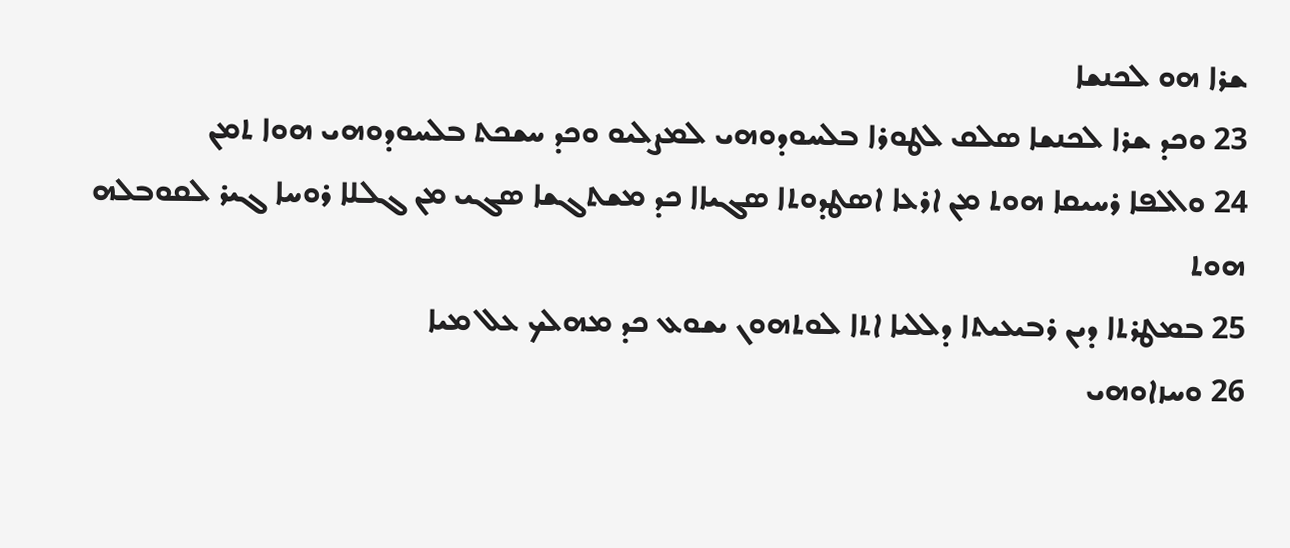ܫܪܐ ܗܘ ܠܟܢܫܐ
23 ܘܟܕ ܫܪܐ ܠܟܢܫܐ ܤܠܩ ܠܛܘܪܐ ܒܠܚܘܕܘܗܝ ܠܡܨܠܝܘ ܘܟܕ ܚܫܟܬ ܒܠܚܘܕܘܗܝ ܗܘܐ ܬܡܢ
24 ܘܐܠܦܐ ܪܚܝܩܐ ܗܘܬ ܡܢ ܐܪܥܐ ܐܤܛܕܘܬܐ ܤܓܝܐܐ ܟܕ ܡܫܬܓܫܐ ܤܓܝ ܡܢ ܓܠܠܐ ܪܘܚܐ ܓܝܪ ܠܩܘܒܠܗ ܗܘܬ
25 ܒܡܛܪܬܐ ܕܝܢ ܪܒܝܥܝܬܐ ܕܠܠܝܐ ܐܬܐ ܠܘܬܗܘܢ ܝܫܘܥ ܟܕ ܡܗܠܟ ܥܠ ܡܝܐ
26 ܘܚܙܐܘܗܝ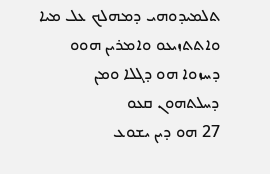ܬܠܡܝܕܘܗܝ ܕܡܗܠܟ ܥܠ ܡܝܐ ܘܐܬܬܙܝܥܘ ܘܐܡܪܝܢ ܗܘܘ ܕܚܙܘܐ ܗܘ ܕܓܠܐ ܘܡܢ ܕܚܠܬܗܘܢ ܩܥܘ
27 ܗܘ ܕܝܢ ܝܫܘܥ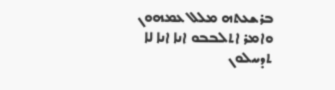ܒܪܫܥܬܗ ܡܠܠ ܥܡܗܘܢ ܘܐܡܪ ܐܬܠܒܒܘ ܐܢܐ ܐܢܐ ܠܐ ܬܕܚܠܘܢ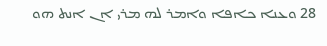28 ܘܥܢܐ ܟܐܦܐ ܘܐܡܪ ܠܗ ܡܪܝ ܐܢ ܐܢܬ ܗܘ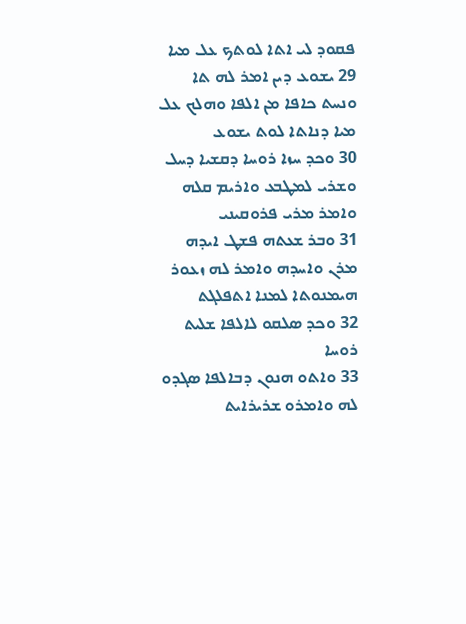ܦܩܘܕ ܠܝ ܐܬܐ ܠܘܬܟ ܥܠ ܡܝܐ
29 ܝܫܘܥ ܕܝܢ ܐܡܪ ܠܗ ܬܐ ܘܢܚܬ ܟܐܦܐ ܡܢ ܐܠܦܐ ܘܗܠܟ ܥܠ ܡܝܐ ܕܢܐܬܐ ܠܘܬ ܝܫܘܥ
30 ܘܟܕ ܚܙܐ ܪܘܚܐ ܕܩܫܝܐ ܕܚܠ ܘܫܪܝ ܠܡܛܒܥ ܘܐܪܝܡ ܩܠܗ ܘܐܡܪ ܡܪܝ ܦܪܘܩܝܢܝ
31 ܘܒܪ ܫܥܬܗ ܦܫܛ ܐܝܕܗ ܡܪܢ ܘܐܚܕܗ ܘܐܡܪ ܠܗ ܙܥܘܪ ܗܝܡܢܘܬܐ ܠܡܢܐ ܐܬܦܠܓܬ
32 ܘܟܕ ܤܠܩܘ ܠܐܠܦܐ ܫܠܝܬ ܪܘܚܐ
33 ܘܐܬܘ ܗܢܘܢ ܕܒܐܠܦܐ ܤܓܕܘ ܠܗ ܘܐܡܪܘ ܫܪܝܪܐܝܬ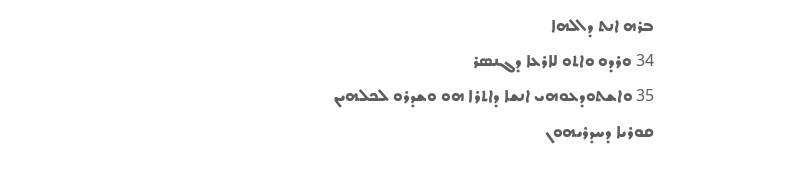ܒܪܗ ܐܢܬ ܕܐܠܗܐ
34 ܘܪܕܘ ܘܐܬܘ ܠܐܪܥܐ ܕܓܢܤܪ
35 ܘܐܫܬܘܕܥܘܗܝ ܐܢܫܐ ܕܐܬܪܐ ܗܘ ܘܫܕܪܘ ܠܟܠܗܝܢ ܩܘܪܝܐ ܕܚܕܪܝܗܘܢ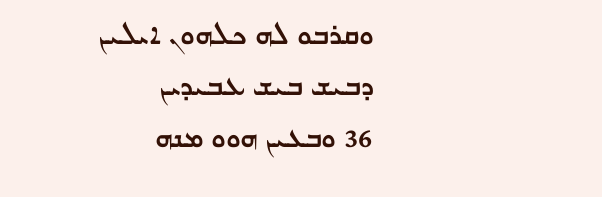ܘܩܪܒܘ ܠܗ ܟܠܗܘܢ ܐܝܠܝܢ ܕܒܝܫ ܒܝܫ ܥܒܝܕܝܢ
36 ܘܒܥܝܢ ܗܘܘ ܡܢܗ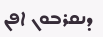ܕܢܩܪܒܘܢ ܐܦܢ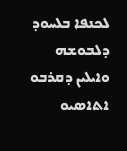ܠܟܢܦܐ ܒܠܚܘܕ ܕܠܒܘܫܗ ܘܐܝܠܝܢ ܕܩܪܒܘ ܐܬܐܤܝܘ